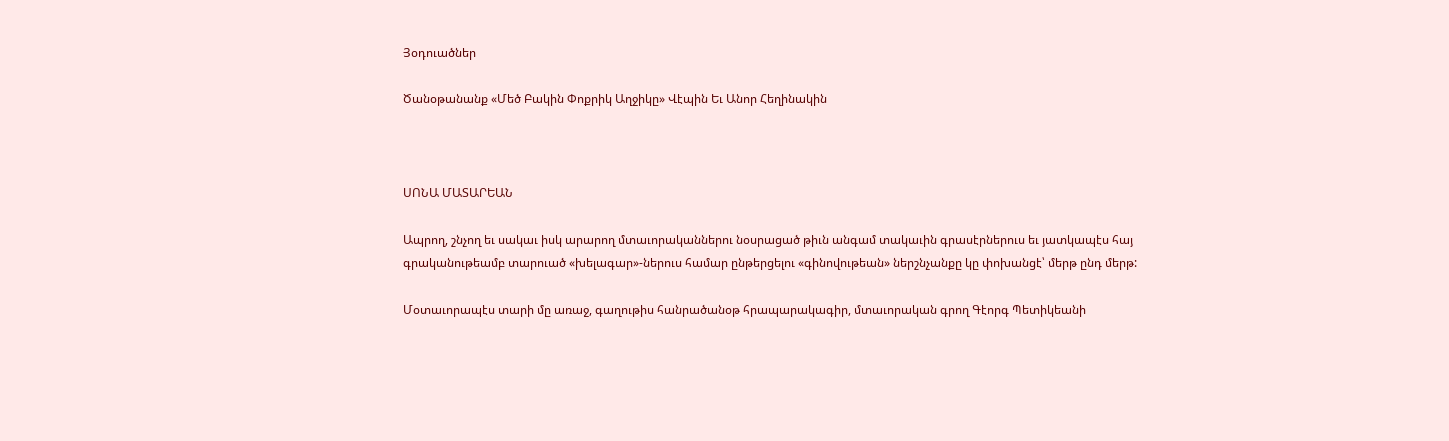Յօդուածներ

Ծանօթանանք «Մեծ Բակին Փոքրիկ Աղջիկը» Վէպին Եւ Անոր Հեղինակին



ՍՈՆԱ ՄԱՏԱՐԵԱՆ

Ապրող, շնչող եւ սակաւ իսկ արարող մտաւորականներու նօսրացած թիւն անգամ տակաւին գրասէրներուս եւ յատկապէս հայ գրականութեամբ տարուած «խելագար»-ներուս համար ընթերցելու «գինովութեան» ներշնչանքը կը փոխանցէ՝ մերթ ընդ մերթ:

Մօտաւորապէս տարի մը առաջ, գաղութիս հանրածանօթ հրապարակագիր, մտաւորական գրող Գէորգ Պետիկեանի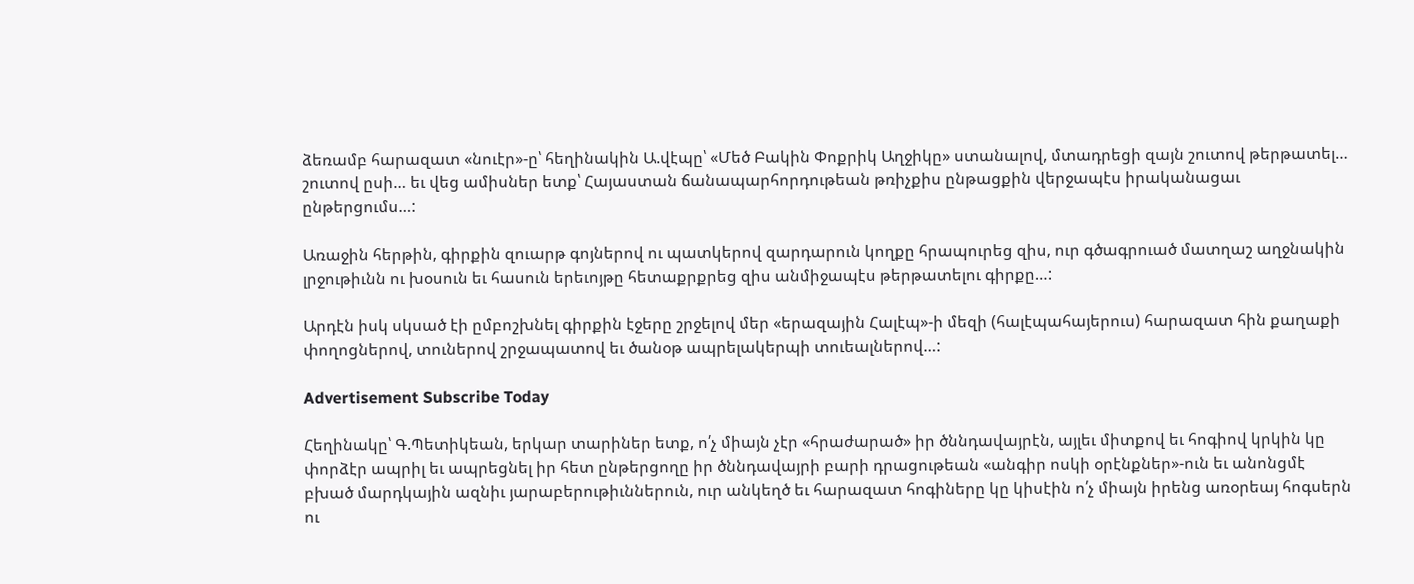ձեռամբ հարազատ «նուէր»-ը՝ հեղինակին Ա.վէպը՝ «Մեծ Բակին Փոքրիկ Աղջիկը» ստանալով, մտադրեցի զայն շուտով թերթատել… շուտով ըսի… եւ վեց ամիսներ ետք՝ Հայաստան ճանապարհորդութեան թռիչքիս ընթացքին վերջապէս իրականացաւ ընթերցումս…:

Առաջին հերթին, գիրքին զուարթ գոյներով ու պատկերով զարդարուն կողքը հրապուրեց զիս, ուր գծագրուած մատղաշ աղջնակին լրջութիւնն ու խօսուն եւ հասուն երեւոյթը հետաքրքրեց զիս անմիջապէս թերթատելու գիրքը…:

Արդէն իսկ սկսած էի ըմբոշխնել գիրքին էջերը շրջելով մեր «երազային Հալէպ»-ի մեզի (հալէպահայերուս) հարազատ հին քաղաքի փողոցներով, տուներով շրջապատով եւ ծանօթ ապրելակերպի տուեալներով…:

Advertisement Subscribe Today

Հեղինակը՝ Գ.Պետիկեան, երկար տարիներ ետք, ո՛չ միայն չէր «հրաժարած» իր ծննդավայրէն, այլեւ միտքով եւ հոգիով կրկին կը փորձէր ապրիլ եւ ապրեցնել իր հետ ընթերցողը իր ծննդավայրի բարի դրացութեան «անգիր ոսկի օրէնքներ»-ուն եւ անոնցմէ բխած մարդկային ազնիւ յարաբերութիւններուն, ուր անկեղծ եւ հարազատ հոգիները կը կիսէին ո՛չ միայն իրենց առօրեայ հոգսերն ու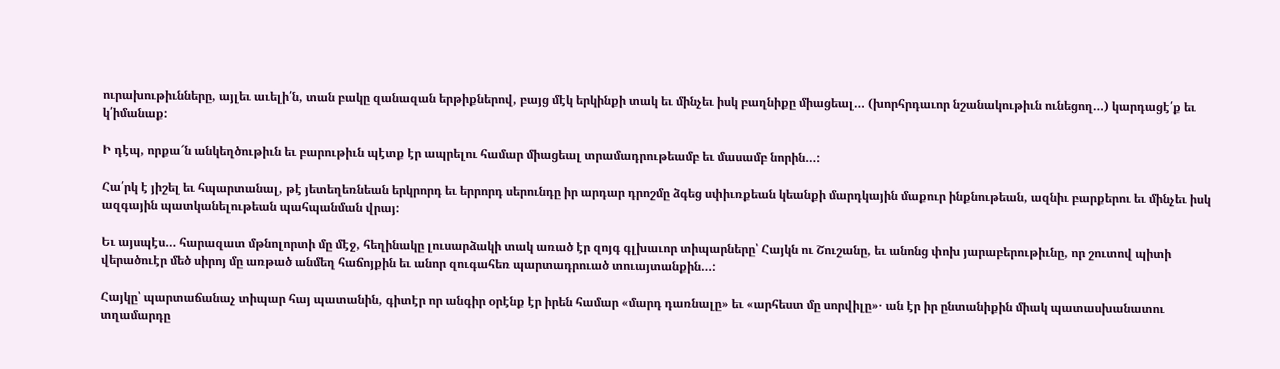ուրախութիւնները, այլեւ աւելի՛ն, տան բակը զանազան երթիքներով, բայց մէկ երկինքի տակ եւ մինչեւ իսկ բաղնիքը միացեալ… (խորհրդաւոր նշանակութիւն ունեցող…) կարդացէ՛ք եւ կ՛իմանաք:

Ի դէպ, որքա՜ն անկեղծութիւն եւ բարութիւն պէտք էր ապրելու համար միացեալ տրամադրութեամբ եւ մասամբ նորին…:

Հա՛րկ է յիշել եւ հպարտանալ, թէ յետեղեռնեան երկրորդ եւ երրորդ սերունդը իր արդար դրոշմը ձգեց սփիւռքեան կեանքի մարդկային մաքուր ինքնութեան, ազնիւ բարքերու եւ մինչեւ իսկ ազգային պատկանելութեան պահպանման վրայ:

Եւ այսպէս… հարազատ մթնոլորտի մը մէջ, հեղինակը լուսարձակի տակ առած էր զոյգ գլխաւոր տիպարները՝ Հայկն ու Շուշանը, եւ անոնց փոխ յարաբերութիւնը, որ շուտով պիտի վերածուէր մեծ սիրոյ մը առթած անմեղ հաճոյքին եւ անոր զուգահեռ պարտադրուած տուայտանքին…:

Հայկը՝ պարտաճանաչ տիպար հայ պատանին, գիտէր որ անգիր օրէնք էր իրեն համար «մարդ դառնալը» եւ «արհեստ մը սորվիլը»․ ան էր իր ընտանիքին միակ պատասխանատու տղամարդը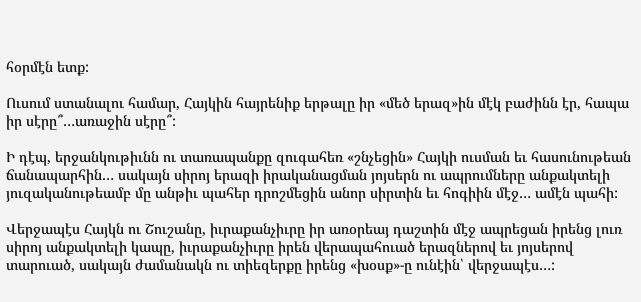հօրմէն ետք:

Ուսում ստանալու համար, Հայկին հայրենիք երթալը իր «մեծ երազ»ին մէկ բաժինն էր, հապա իր սէրը՞…առաջին սէրը՞:

Ի դէպ, երջանկութիւնն ու տառապանքը զուգահեռ «շնչեցին» Հայկի ուսման եւ հասունութեան ճանապարհին… սակայն սիրոյ երազի իրականացման յոյսերն ու ապրումները անքակտելի յուզականութեամբ մը անթիւ պահեր դրոշմեցին անոր սիրտին եւ հոգիին մէջ… ամէն պահի:

Վերջապէս Հայկն ու Շուշանը, իւրաքանչիւրը իր առօրեայ դաշտին մէջ ապրեցան իրենց լուռ սիրոյ անքակտելի կապը, իւրաքանչիւրը իրեն վերապահուած երազներով եւ յոյսերով տարուած, սակայն ժամանակն ու տիեզերքը իրենց «խօսք»-ը ունէին՝ վերջապէս…: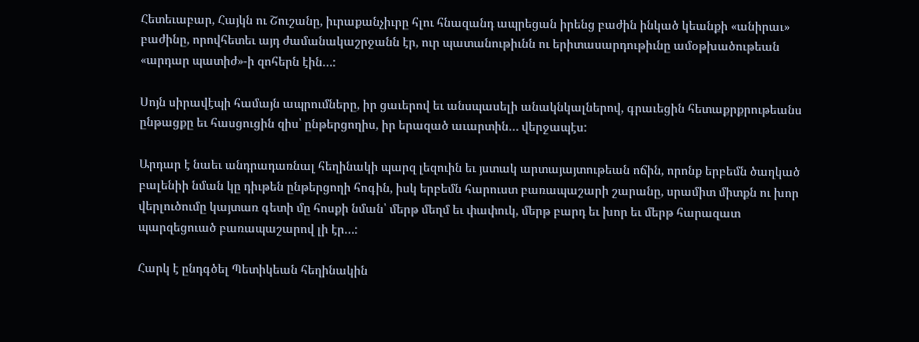Հետեւաբար, Հայկն ու Շուշանը, իւրաքանչիւրը հլու հնազանդ ապրեցան իրենց բաժին ինկած կեանքի «անիրաւ» բաժինը, որովհետեւ այդ ժամանակաշրջանն էր, ուր պատանութիւնն ու երիտասարդութիւնը ամօթխածութեան «արդար պատիժ»-ի զոհերն էին…:

Սոյն սիրավէպի համայն ապրումները, իր ցաւերով եւ անսպասելի անակնկալներով, գրաւեցին հետաքրքրութեանս ընթացքը եւ հասցուցին զիս՝ ընթերցողիս, իր երազած աւարտին… վերջապէս:

Արդար է նաեւ անդրադառնալ հեղինակի պարզ լեզուին եւ յստակ արտայայտութեան ոճին, որոնք երբեմն ծաղկած բալենիի նման կը դիւթեն ընթերցողի հոգին, իսկ երբեմն հարուստ բառապաշարի շարանը, սրամիտ միտքն ու խոր վերլուծումը կայտառ գետի մը հոսքի նման՝ մերթ մեղմ եւ փափուկ, մերթ բարդ եւ խոր եւ մերթ հարազատ պարզեցուած բառապաշարով լի էր…:

Հարկ է ընդգծել Պետիկեան հեղինակին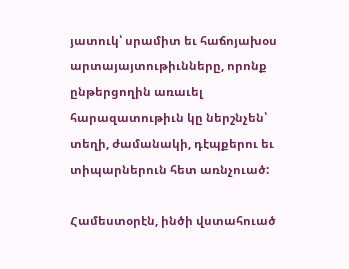յատուկ՝ սրամիտ եւ հաճոյախօս արտայայտութիւնները, որոնք ընթերցողին առաւել հարազատութիւն կը ներշնչեն՝ տեղի, ժամանակի, դէպքերու եւ տիպարներուն հետ առնչուած:

Համեստօրէն, ինծի վստահուած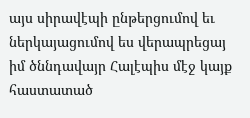այս սիրավէպի ընթերցումով եւ ներկայացումով ես վերապրեցայ իմ ծննդավայր Հալէպիս մէջ կայք հաստատած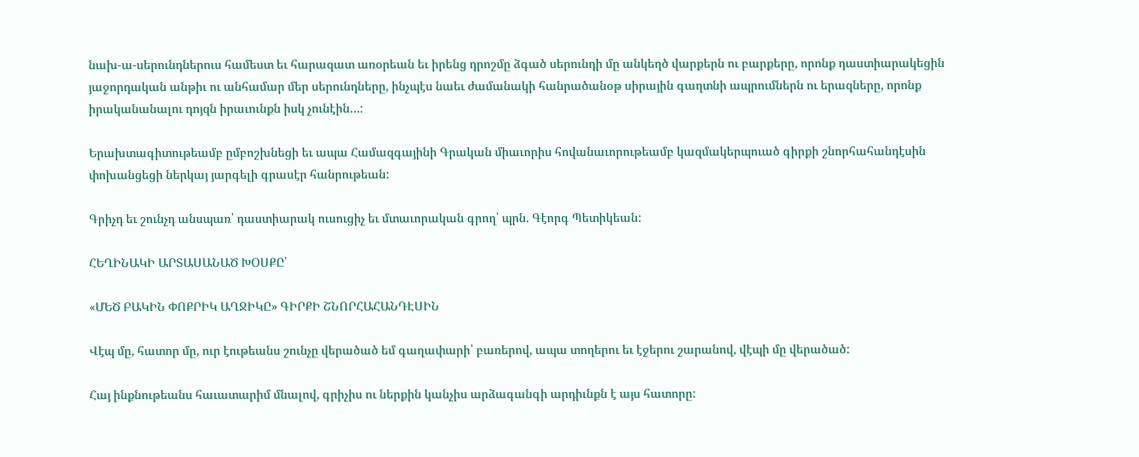նախ-ա-սերունդներուս համեստ եւ հարազատ առօրեան եւ իրենց դրոշմը ձգած սերունդի մը անկեղծ վարքերն ու բարքերը, որոնք դաստիարակեցին յաջորդական անթիւ ու անհամար մեր սերունդները, ինչպէս նաեւ ժամանակի հանրածանօթ սիրային գաղտնի ապրումներն ու երազները, որոնք իրականանալու դոյզն իրաւունքն իսկ չունէին…:

Երախտագիտութեամբ ըմբոշխնեցի եւ ապա Համազգայինի Գրական միաւորիս հովանաւորութեամբ կազմակերպուած գիրքի շնորհահանդէսին փոխանցեցի ներկայ յարգելի գրասէր հանրութեան:

Գրիչդ եւ շունչդ անսպառ՝ դաստիարակ ուսուցիչ եւ մտաւորական գրող՝ պրն. Գէորգ Պետիկեան:

ՀԵՂԻՆԱԿԻ ԱՐՏԱՍԱՆԱԾ ԽՕՍՔԸ՝

«ՄԵԾ ԲԱԿԻՆ ՓՈՔՐԻԿ ԱՂՋԻԿԸ» ԳԻՐՔԻ ՇՆՈՐՀԱՀԱՆԴԷՍԻՆ

Վէպ մը, հատոր մը, ուր էութեանս շունչը վերածած եմ գաղափարի՝ բառերով, ապա տողերու եւ էջերու շարանով, վէպի մը վերածած:

Հայ ինքնութեանս հաւատարիմ մնալով, գրիչիս ու ներքին կանչիս արձագանգի արդիւնքն է այս հատորը: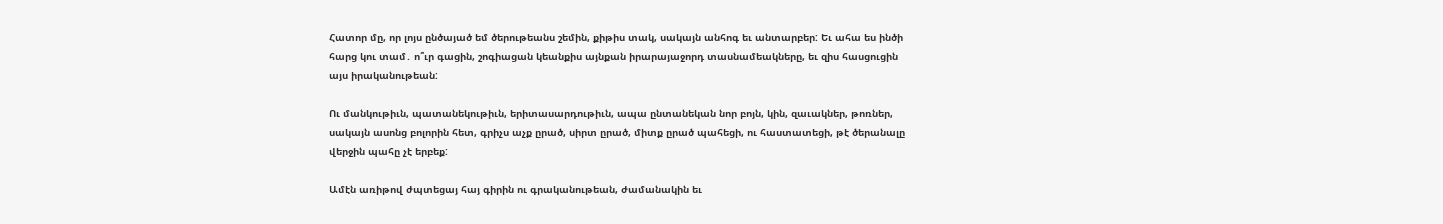Հատոր մը, որ լոյս ընծայած եմ ծերութեանս շեմին, քիթիս տակ, սակայն անհոգ եւ անտարբեր: Եւ ահա ես ինծի հարց կու տամ․ ո՞ւր գացին, շոգիացան կեանքիս այնքան իրարայաջորդ տասնամեակները, եւ զիս հասցուցին այս իրականութեան:

Ու մանկութիւն, պատանեկութիւն, երիտասարդութիւն, ապա ընտանեկան նոր բոյն, կին, զաւակներ, թոռներ, սակայն ասոնց բոլորին հետ, գրիչս աչք ըրած, սիրտ ըրած, միտք ըրած պահեցի, ու հաստատեցի, թէ ծերանալը վերջին պահը չէ երբեք:

Ամէն առիթով ժպտեցայ հայ գիրին ու գրականութեան, ժամանակին եւ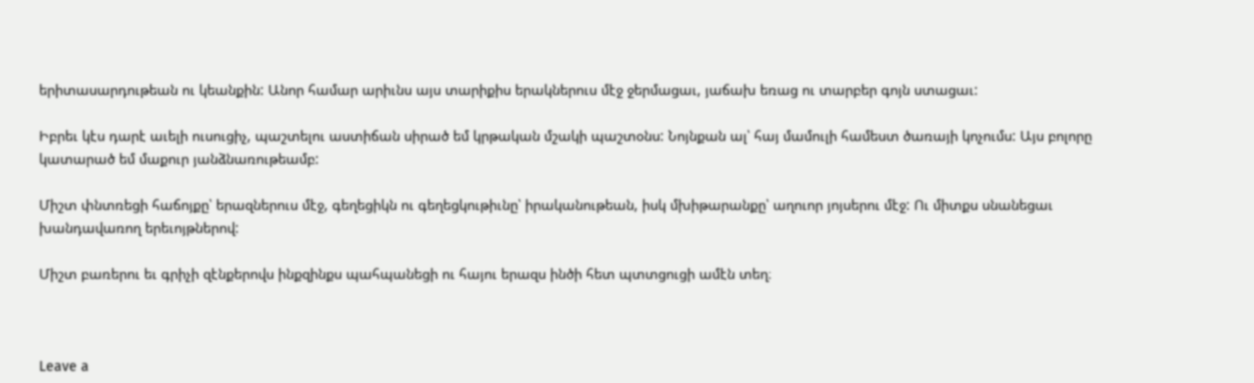երիտասարդութեան ու կեանքին: Անոր համար արիւնս այս տարիքիս երակներուս մէջ ջերմացաւ, յաճախ եռաց ու տարբեր գոյն ստացաւ:

Իբրեւ կէս դարէ աւելի ուսուցիչ, պաշտելու աստիճան սիրած եմ կրթական մշակի պաշտօնս: Նոյնքան ալ՝ հայ մամուլի համեստ ծառայի կոչումս: Այս բոլորը կատարած եմ մաքուր յանձնառութեամբ:

Միշտ փնտռեցի հաճոյքը՝ երազներուս մէջ, գեղեցիկն ու գեղեցկութիւնը՝ իրականութեան, իսկ մխիթարանքը՝ աղուոր յոյսերու մէջ: Ու միտքս սնանեցաւ խանդավառող երեւոյթներով:

Միշտ բառերու եւ գրիչի զէնքերովս ինքզինքս պահպանեցի ու հայու երազս ինծի հետ պտտցուցի ամէն տեղ։



Leave a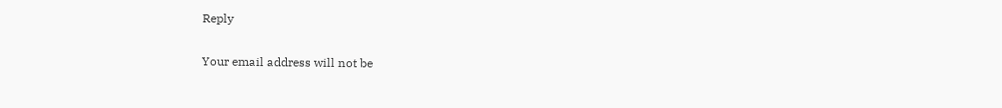Reply

Your email address will not be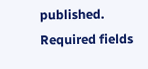published. Required fields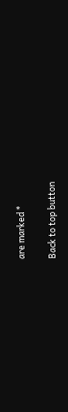are marked *

Back to top button